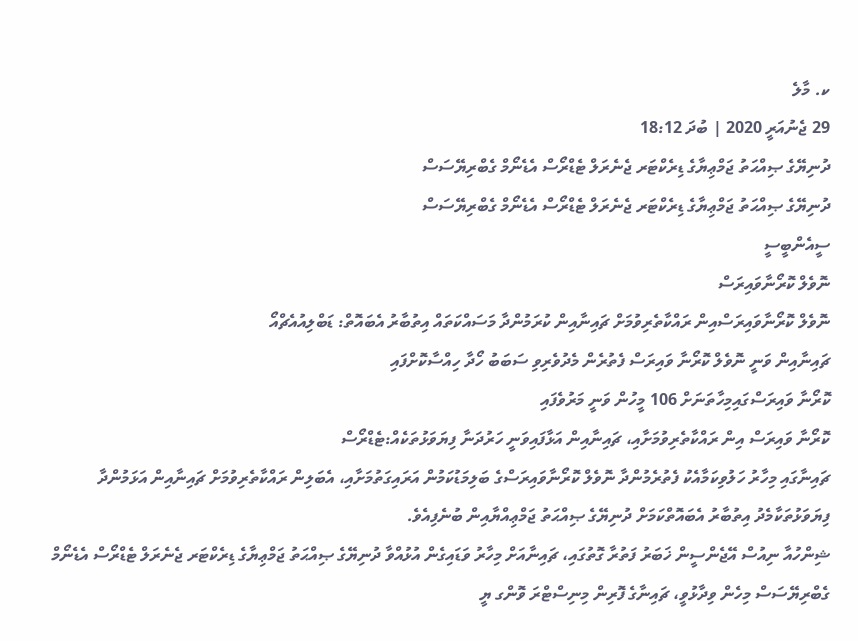ކ. މާލެ
29 ޖެނުއަރީ 2020 | ބުދަ 18:12
ދުނިޔޭގެ ޞިއްޙަތު ޖަމްޢިޔާގެ ޑިރެކްޓަރ ޖެނެރަލް ޓެޑްރޯސް އެޑެނޯމް ގެބްރިޔޭސަސް
ދުނިޔޭގެ ޞިއްޙަތު ޖަމްޢިޔާގެ ޑިރެކްޓަރ ޖެނެރަލް ޓެޑްރޯސް އެޑެނޯމް ގެބްރިޔޭސަސް
ސީއެންބީސީ
ނޮވެލް ކޮރޯނާވައިރަސް
ނޮވެލް ކޮރޯނާވައިރަސްއިން ރައްކާތެރިވުމަށް ޗައިނާއިން ކުރަމުންދާ މަސައްކަތައް އިތުބާރު އެބައޮތް: ޑަބްލިއުއެޗްއޯ
ޗައިނާއިން ވަނީ ނޮވެލް ކޮރޯނާ ވައިރަސް ފެތުރެން މެދުވެރިވި ސަބަބު ހޯދާ ހިއްސާކޮށްފައި
ކޮރޯނާ ވައިރަސްގައިމިހާތަނަށް 106 މީހުން ވަނީ މަރުވެފައި
ކޮރޯނާ ވައިރަސް އިން ރައްކާތެރިވުމަށާއި، ޗައިނާއިން އަޅާފައިވަނީ ހަރުދަނާ ފިޔަވަޅުތަކެއް:ޓެޑްރޯސް
ޗައިނާގައި މިހާރު ހަލުވިކަމާއެކު ފެތުރެމުންދާ ނޮވެލް ކޮރޯނާވައިރަސްގެ ބަލިމަޑުކަމުން އަރައިގަތުމަށާއި، އެބަލިން ރައްކާތެރިވުމަށް ޗައިނާއިން އަޅަމުންދާ ފިޔަވަޅުތަކާމެދު އިތުބާރު އެބައޮތްކަމަށް ދުނިޔޭގެ ޞިއްޙަތު ޖަމްޢިއްޔާއިން ބުނެފިއެވެ.
ޝިންހުއާ ނިއުސް އޭޖެންސީން ޚަބަރު ފަތުރާ ގޮތުގައި، ޗައިނާއަށް މިހާރު ވަޑައިގެން އުޅުއްވާ ދުނިޔޭގެ ޞިއްޙަތު ޖަމްޢިޔާގެ ޑިރެކްޓަރ ޖެނެރަލް ޓެޑްރޯސް އެޑެނޯމް ގެބްރިޔޭސަސް މިހެން ވިދާޅުވީ، ޗައިނާގެ ފޮރިން މިނިސްޓްރަ ވޮންގ ޔީ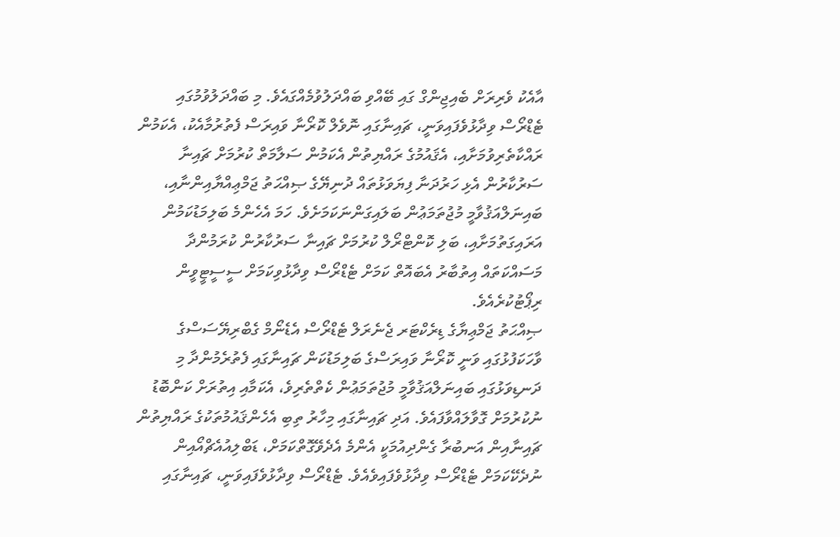އާއެކު ވެރިރަށް ބެއިޖިންގް ގައި ބޭއްވި ބައްދަލުވުމެއްގައެވެ. މި ބައްދަލުވުމުގައި ޓެޑްރޯސް ވިދާޅުވެފައިވަނީ، ޗައިނާގައި ނޮވެލް ކޮރޯނާ ވައިރަސް ފެތުރުމާއެކު، އެކަމުން ރައްކާތެރިވުމަށާއި، އެޤައުމުގެ ރައްޔިތުން އެކަމުން ސަލާމަތް ކުރުމަށް ޗައިނާ ސަރުކާރުން އެޅި ހަރުދަނާ ފިޔަވަޅުތައް ދުނިޔޭގެ ޞިއްޙަތު ޖަމްޢިއްޔާއިންނާއި، ބައިނަލްއަޤުވާމީ މުޖުތަމަޢުން ބަލައިގަންނަކަމަށެވެ. ހަމަ އެހެންމެ ބަލިމަޑުކަމުން އަރައިގަތުމަށާއި، ބަލި ކޮންޓްރޯލް ކުރުމަށް ޗައިނާ ސަރުކާރުން ކުރަމުންދާ މަސައްކަތައް އިތުބާރު އެބައޮތް ކަމަށް ޓެޑްރޯސް ވިދާޅުވިކަމަށް ސީސީޓީވީން ރިޕޯޓުކުރެއެވެ.
ޞިއްޙަތު ޖަމްޢިޔާގެ ޑިރެކްޓަރ ޖެނެރަލް ޓެޑްރޯސް އެޑެނޯމް ގެބްރިޔޭސަސްގެ ވާހަކަފުޅުގައި ވަނީ ކޮރޯނާ ވައިރަސްގެ ބަލިމަޑުކަން ޗައިނާގައި ފެތުރެމުންދާ މި ދަނޑިވަޅުގައި ބައިނަލްއަޤުވާމީ މުޖުތަމަޢުން ކެތްތެރިވެ، އެކަމާއި އިތުރަށް ކަންބޮޑު ނުކުރުމަށް ގޮވާލައްވާފައެވެ. އަދި ޗައިނާގައި މިހާރު ތިބި އެހެންޤައުމުތަކުގެ ރައްޔިތުން ޗައިނާއިން އަނބުރާ ގެންދިއުމަކީ އެންމެ އެދެވޭގޮތްކަމަށް، ޑަބްލިއުއެޗްއޯއިން ނުދެކޭކަމަށް ޓެޑްރޯސް ވިދާޅުވެފައިވެއެވެ. ޓެޑްރޯސް ވިދާޅުވެފައިވަނީ، ޗައިނާގައި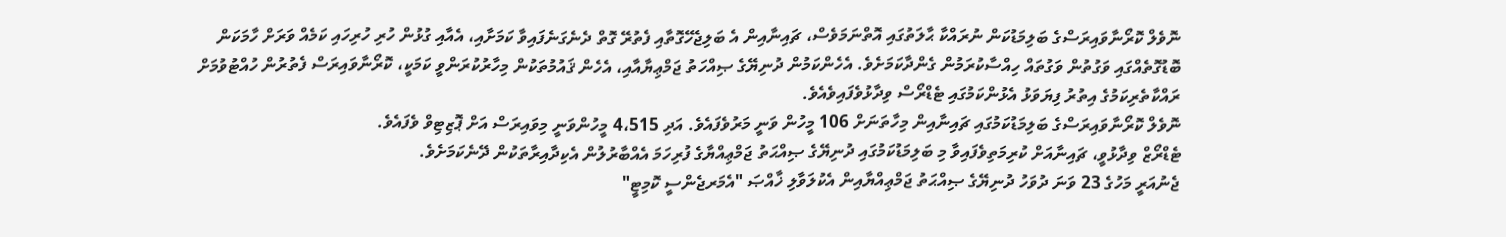ނޮވެލް ކޮރޯނާވައިރަސްގެ ބަލިމަޑުކަން ނުރައްކާ ޙާލަތުގައި އޮތްނަމަވެސް، ޗައިނާއިން އެ ބަލިޖެހޭގޮތާއި ފެތުރޭ ގޮތް ދެނެގަނެފައިވާ ކަމަށާއި، އެއާއި ގުޅުން ހުރި ހުރިހައި ކަމެއް ވަރަށް ހާމަކަން ބޮޑުގޮތެއްގައި ވަގުތުން ވަގުތައް ހިއްސާކުރަމުން ގެންދާކަމަށެވެ. އެހެންކަމުން ދުނިޔޭގެ ޞިއްހަތު ޖަމްޢިޔާއާއި، އެހެން ޤައުމުތަކުން މިހާރުކުރަންވީ ކަމަކީ، ކޮރޯނާވައިރަސް ފެތުރުން ހުއްޓުވުމަށް ރައްކާތެރިކަމުގެ އިތުރު ފިޔަވަޅު އެޅުންކަމުގައި ޓެޑްރޯސް ވިދާޅުވެފައިވެއެވެ.
ނޮވެލް ކޮރޯނާވައިރަސްގެ ބަލިމަޑުކަމުގައި ޗައިނާއިން މިހާތަނަށް 106 މީހުން ވަނީ މަރުވެފައެވެ. އަދި 4،515 މީހުންވަނީ މިވައިރަސް އަށް ޕޮޒިޓިވް ވެފައެވެ.
ޓެޑްރޯޒް ވިދާޅުވީ، ޗައިނާއަށް ކުރިމަތިވެފައިވާ މި ބަލިމަޑުކަމުގައި ދުނިޔޭގެ ޞިއްޙަތު ޖަމްޢިއްޔާގެ ފުރިހަމަ އެއްބާރުލުން އެކިދާއިރާތަކުން ދޭނެކަމަށެވެ.
ޖެނުއަރީ މަހުގެ 23 ވަނަ ދުވަހު ދުނިޔޭގެ ޞިއްޙަތު ޖަމްޢިއްޔާއިން އެކުލަވާލި ޚާއްޞަ "އެމަރޖެންސީ ކޮމިޓީ"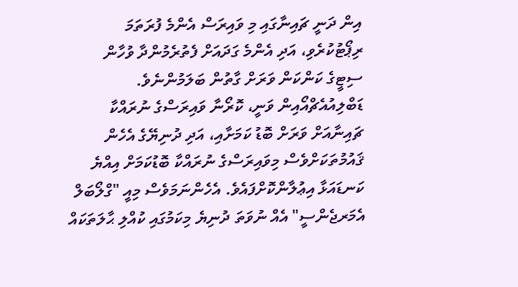އިން ދަނީ ޗައިނާގައި މި ވައިރަސް އެންމެ ފުރަތަމަ ރިޕޯޓުކުރެވި، އަދި އެންމެ ގަދައަށް ފެތުރެމުންދާ ވުހާން ސިޓީގެ ކަންކަން ވަރަށް ގާތުން ބަލަމުންނެވެ. ޑަބްލިއުއެޗްއޯއިން ވަނީ، ކޮރޯނާ ވައިރަސްގެ ނުރައްކާ ޗައިނާއަށް ވަރަށް ބޮޑު ކަމަށާއި، އަދި ދުނިޔޭގެ އެހެން ޤައުމުތަކަށްވެސް މިވައިރަސްގެ ނުރައްކާ ބޮޑުކަމަށް އިއްޔެ ކަނޑައަޅާ އިޢުލާންކޮށްފައެވެ. އެހެންނަމަވެސް މިއީ "ގްލޯބަލް އެމަރޖެންސީ" އެއް ނުވަތަ ދުނިޔެ މިކަމުގައި ކުއްލި ޙާލަތަކައް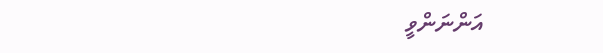އަންނަންވީ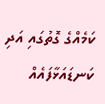ކަމެއްގެ ގޮތުގައި އަދި ކަނޑައަޅާފައެއް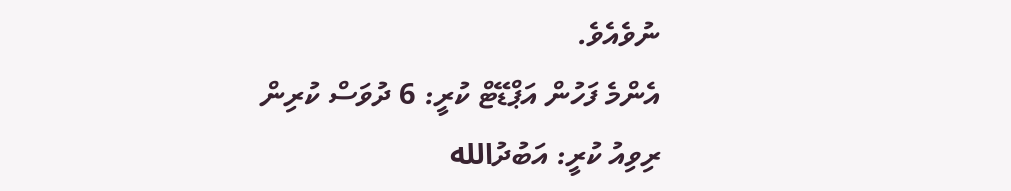ނުވެއެވެ.
އެންމެ ފަހުން އަޕްޑޭޓް ކުރީ: 6 ދުވަސް ކުރިން
ރިވިއު ކުރީ: އަބުދުالله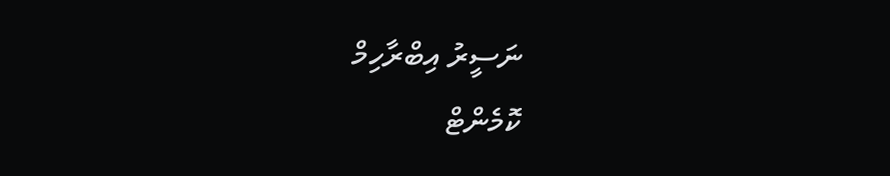ނަސީރު އިބްރާހިމް
ކޮމެންޓް